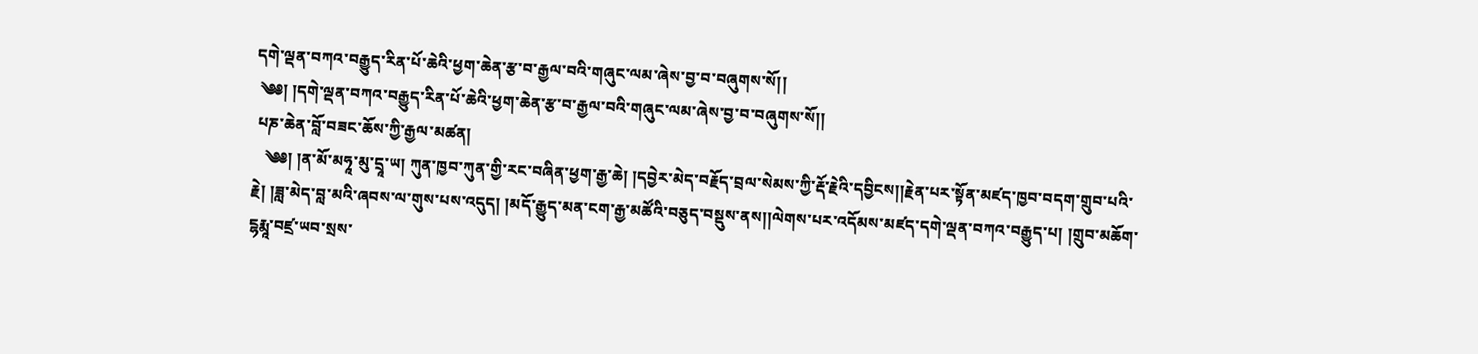དགེ་ལྡན་བཀའ་བརྒྱུད་རིན་པོ་ཆེའི་ཕྱག་ཆེན་རྩ་བ་རྒྱལ་བའི་གཞུང་ལམ་ཞེས་བྱ་བ་བཞུགས་སོ།།
 ༄༅། །དགེ་ལྡན་བཀའ་བརྒྱུད་རིན་པོ་ཆེའི་ཕྱག་ཆེན་རྩ་བ་རྒྱལ་བའི་གཞུང་ལམ་ཞེས་བྱ་བ་བཞུགས་སོ།།
 པཎ་ཆེན་བློ་བཟང་ཆོས་ཀྱི་རྒྱལ་མཚན།
   ༄༅། །ན་མོ་མཧཱ་མུ་དྲཱ་ཡ། ཀུན་ཁྱབ་ཀུན་གྱི་རང་བཞིན་ཕྱག་རྒྱ་ཆེ། །དབྱེར་མེད་བརྗོད་བྲལ་སེམས་ཀྱི་རྡོ་རྗེའི་དབྱིངས།།རྗེན་པར་སྟོན་མཛད་ཁྱབ་བདག་གྲུབ་པའི་རྗེ། །ཟླ་མེད་བླ་མའི་ཞབས་ལ་གུས་པས་འདུད། །མདོ་རྒྱུད་མན་ངག་རྒྱ་མཚོའི་བཅུད་བསྡུས་ནས།།ལེགས་པར་འདོམས་མཛད་དགེ་ལྡན་བཀའ་བརྒྱུད་པ། །གྲུབ་མཆོག་ངྷརྨཱ་བཛྲ་ཡབ་སྲས་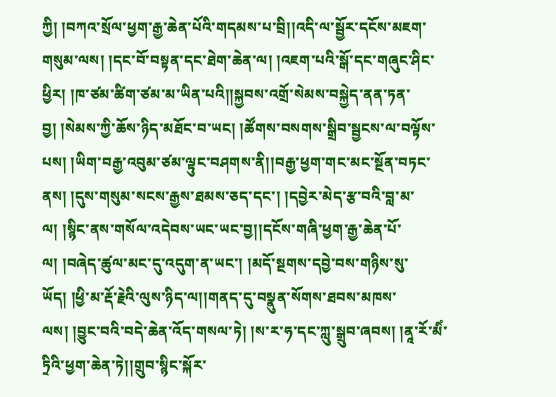ཀྱི། །བཀའ་སྲོལ་ཕྱག་རྒྱ་ཆེན་པོའི་གདམས་པ་བྲི།།འདི་ལ་སྦྱོར་དངོས་མཇག་གསུམ་ལས། །དང་བོ་བསྟན་དང་ཐེག་ཆེན་ལ། །འཇག་པའི་སྒོ་དང་གཞུང་ཤིང་ཕྱིར། །ཁ་ཙམ་ཚིག་ཙམ་མ་ཡིན་པའི།།སྐྱབས་འགྲོ་སེམས་བསྐྱེད་ནན་ཏན་བྱ། །སེམས་ཀྱི་ཆོས་ཉིད་མཐོང་བ་ཡང། །ཚོགས་བསགས་སྒྲིབ་སྦྱངས་ལ་བལྟོས་པས། །ཡིག་བརྒྱ་འབུམ་ཙམ་ལྟུང་བཤགས་ནི།།བརྒྱ་ཕྱག་གང་མང་སྔོན་བཏང་ནས། །དུས་གསུམ་སངས་རྒྱས་ཐམས་ཅད་དང་། །དབྱེར་མེད་རྩ་བའི་བླ་མ་ལ། །སྙིང་ནས་གསོལ་འདེབས་ཡང་ཡང་བྱ།།དངོས་གཞི་ཕྱག་རྒྱ་ཆེན་པོ་ལ། །བཞེད་ཚུལ་མང་དུ་འདུག་ན་ཡང་། །མདོ་སྔགས་དབྱེ་བས་གཉིས་སུ་ཡོད། །ཕྱི་མ་རྡོ་རྗེའི་ལུས་ཉིད་ལ།།གནད་དུ་བསྣུན་སོགས་ཐབས་མཁས་ལས། །བྱུང་བའི་བདེ་ཆེན་འོད་གསལ་ཏེ། །ས་ར་ཧ་དང་ཀླུ་སྒྲུབ་ཞབས། །ནཱ་རོ་མིཾ་ཏྲིའི་ཕྱག་ཆེན་ཏེ།།གྲུབ་སྙིང་སྐོར་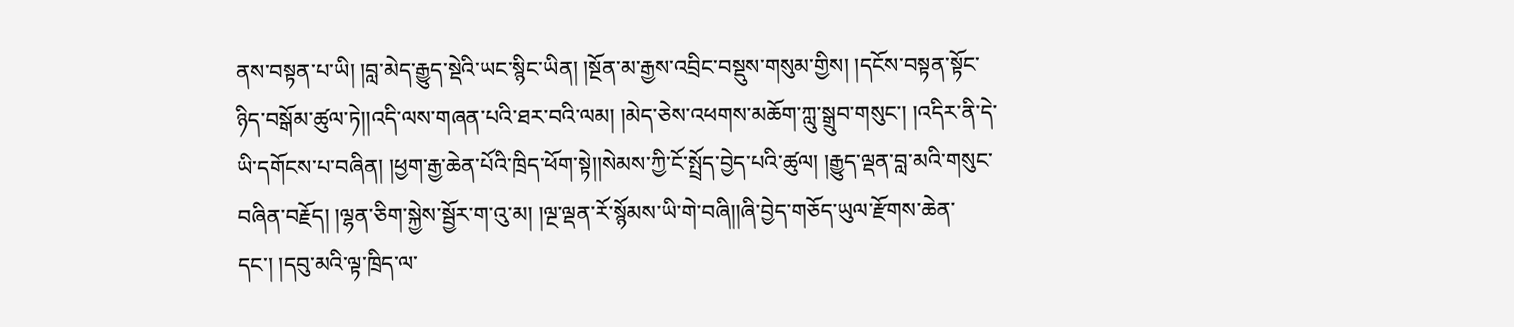ནས་བསྟན་པ་ཡི། །བླ་མེད་རྒྱུད་སྡེའི་ཡང་སྙིང་ཡིན། །སྔོན་མ་རྒྱས་འབྲིང་བསྡུས་གསུམ་གྱིས། །དངོས་བསྟན་སྟོང་ཉིད་བསྒོམ་ཚུལ་ཏེ།།འདི་ལས་གཞན་པའི་ཐར་བའི་ལམ། །མེད་ཅེས་འཕགས་མཆོག་ཀླུ་སྒྲུབ་གསུང་། །འདིར་ནི་དེ་ཡི་དགོངས་པ་བཞིན། །ཕྱག་རྒྱ་ཆེན་པོའི་ཁྲིད་ཕོག་སྟེ།།སེམས་ཀྱི་ངོ་སྤྲོད་བྱེད་པའི་ཚུལ། །རྒྱུད་ལྡན་བླ་མའི་གསུང་བཞིན་བརྗོད། །ལྷན་ཅིག་སྐྱེས་སྦྱོར་ག་འུ་མ། །ལྔ་ལྡན་རོ་སྙོམས་ཡི་གེ་བཞི།།ཞི་བྱེད་གཅོད་ཡུལ་རྫོགས་ཆེན་དང་། །དབུ་མའི་ལྟ་ཁྲིད་ལ་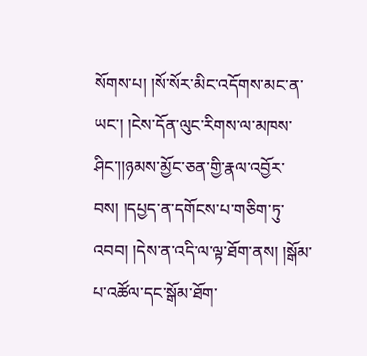སོགས་པ། །སོ་སོར་མིང་འདོགས་མང་ན་ཡང་། །ངེས་དོན་ལུང་རིགས་ལ་མཁས་ཤིང་།།ཉམས་མྱོང་ཅན་གྱི་རྣལ་འབྱོར་བས། །དཔྱད་ན་དགོངས་པ་གཅིག་ཏུ་འབབ། །དེས་ན་འདི་ལ་ལྟ་ཐོག་ནས། །སྒོམ་པ་འཚོལ་དང་སྒོམ་ཐོག་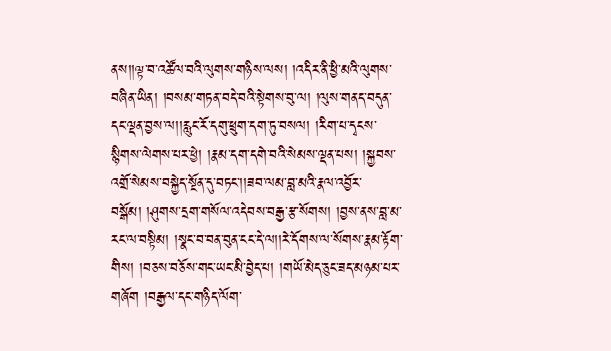ནས།།ལྟ་བ་འཚོལ་བའི་ལུགས་གཉིས་ལས། །འདིར་ནི་ཕྱི་མའི་ལུགས་བཞིན་ཡིན། །བསམ་གཏན་བདེ་བའི་སྟེགས་བུ་ལ། །ལུས་གནད་བདུན་དང་ལྡན་བྱས་ལ།།རླུང་རོ་དགུ་ཕྲུག་དག་ཏུ་བསལ། །རིག་པ་དྭངས་སྙིགས་ལེགས་པར་ཕྱེ། །རྣམ་དག་དགེ་བའི་སེམས་ལྡན་པས། །སྐྱབས་འགྲོ་སེམས་བསྐྱེད་སྔོན་དུ་བཏང་།།ཟབ་ལམ་བླ་མའི་རྣལ་འབྱོར་བསྒོམ། །ཤུགས་དྲག་གསོལ་འདེབས་བརྒྱ་རྩ་སོགས། །བྱས་ནས་བླ་མ་རང་ལ་བསྟིམ། །སྣང་བ་བན་བུན་ངང་དེ་ལ།།རེ་དོགས་ལ་སོགས་རྣམ་རྟོག་གིས། །བཅས་བཅོས་གང་ཡང་མི་བྱེད་པ། །གཡོ་མེད་ཅུང་ཟད་མཉམ་པར་གཞོག །བརྒྱལ་དང་གཉིད་ལོག་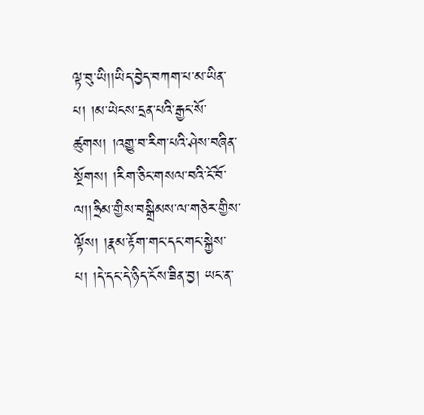ལྟ་བུ་ཡི།།ཡིད་བྱེད་བཀག་པ་མ་ཡིན་པ། །མ་ཡེངས་དྲན་པའི་རྒྱང་སོ་ཚུགས། །འགྱུ་བ་རིག་པའི་ཤེས་བཞིན་སྔོགས། །རིག་ཅིང་གསལ་བའི་ངོ་བོ་ལ།།ཧྲིམ་གྱིས་བསྒྲིམས་ལ་གཅེར་གྱིས་ལྟོས། །རྣམ་རྟོག་གང་དང་གང་སྐྱེས་པ། །དེ་དང་དེ་ཉིད་ངོས་ཟིན་བྱ། ཡང་ན་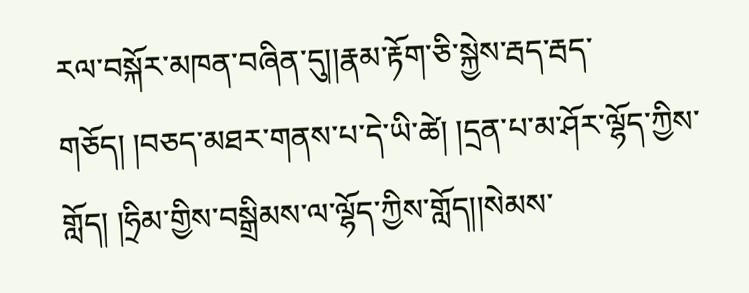རལ་བསྐོར་མཁན་བཞིན་དུ།།རྣམ་རྟོག་ཅི་སྐྱེས་རྦད་རྦད་གཅོད། །བཅད་མཐར་གནས་པ་དེ་ཡི་ཚེ། །དྲན་པ་མ་ཤོར་ལྷོད་ཀྱིས་གློད། །ཧྲིམ་གྱིས་བསྒྲིམས་ལ་ལྷོད་ཀྱིས་གློད།།སེམས་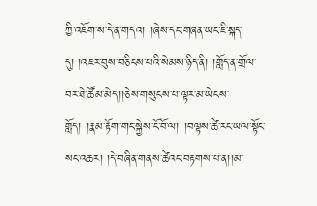ཀྱི་འཇོག་ས་དེ་ན་གདའ། །ཞེས་དང་གཞན་ཡང་ཇི་སྐད་དུ། །འཇར་བུས་བཅིངས་པའི་སེམས་ཉིད་ནི། །གློད་ན་གྲོལ་བར་ཐེ་ཚོམ་མེད།།ཅེས་གསུངས་པ་ལྟར་མ་ཡེངས་གློད། །རྣམ་རྟོག་གང་སྐྱེས་ངོ་བོ་ལ། །བལྟས་ཚེ་རང་ཡལ་སྟོང་སང་འཆར། །དེ་བཞིན་གནས་ཚེའང་བརྟགས་པ་ན།།མ་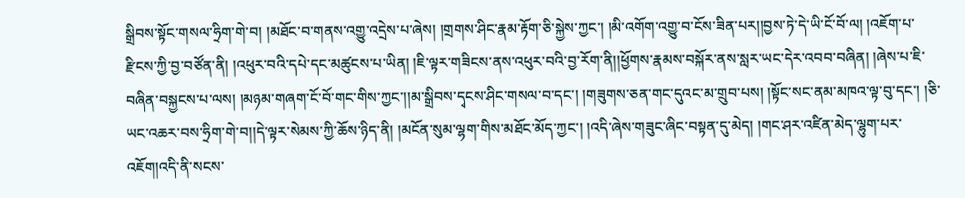སྒྲིབས་སྟོང་གསལ་ཧྲིག་གེ་བ། །མཐོང་བ་གནས་འགྱུ་འདྲེས་པ་ཞེས། །གྲགས་ཤིང་རྣམ་རྟོག་ཅི་སྐྱེས་ཀྱང་། །མི་འགོག་འགྱུ་བ་ངོས་ཟིན་པར།།བྱས་ཏེ་དེ་ཡི་ངོ་བོ་ལ། །འཇོག་པ་རྫིངས་ཀྱི་བྱ་བཙོན་ནི། །འཕུར་བའི་དཔེ་དང་མཚུངས་པ་ཡིན། །ཇི་ལྟར་གཟིངས་ནས་འཕུར་བའི་བྱ་རོག་ནི།།ཕྱོགས་རྣམས་བསྐོར་ནས་སླར་ཡང་དེར་འབབ་བཞིན། །ཞེས་པ་ཇི་བཞིན་བསྐྱངས་པ་ལས། །མཉམ་གཞག་ངོ་བོ་གང་གིས་ཀྱང་།།མ་སྒྲིབས་དྭངས་ཤིང་གསལ་བ་དང་། །གཟུགས་ཅན་གང་དུའང་མ་གྲུབ་པས། །སྟོང་སང་ནམ་མཁའ་ལྟ་བུ་དང་། །ཅི་ཡང་འཆར་བས་ཧྲིག་གེ་བ།།དེ་ལྟར་སེམས་ཀྱི་ཆོས་ཉིད་ནི། །མངོན་སུམ་ལྷག་གིས་མཐོང་མོད་ཀྱང་། །འདི་ཞེས་གཟུང་ཞིང་བསྟན་དུ་མེད། །གང་ཤར་འཛིན་མེད་ལྷུག་པར་འཇོག།འདི་ནི་སངས་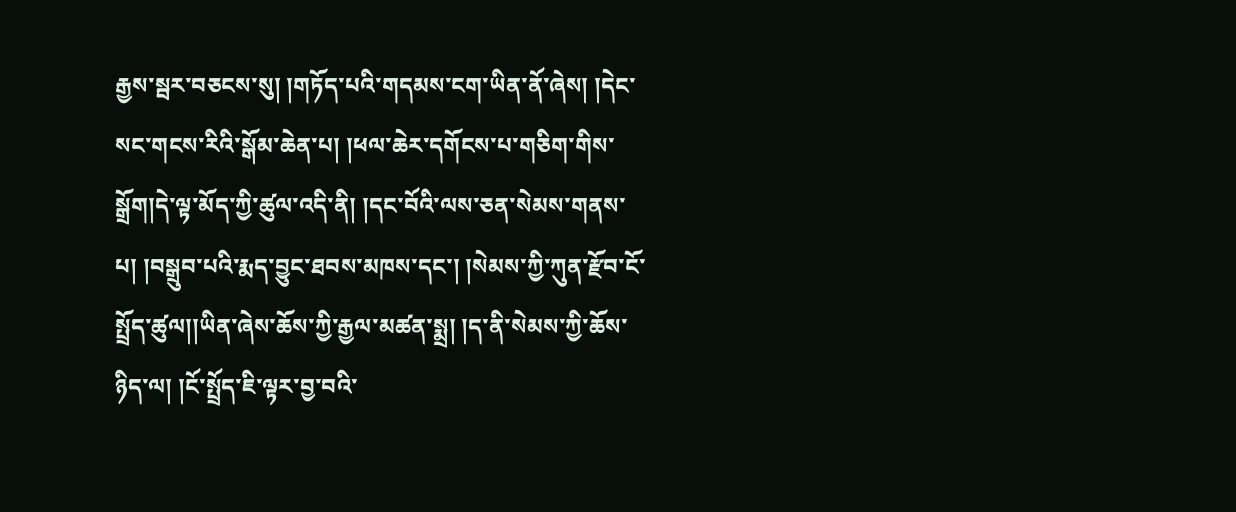རྒྱས་སྦར་བཅངས་སུ། །གཏོད་པའི་གདམས་ངག་ཡིན་ནོ་ཞེས། །དེང་སང་གངས་རིའི་སྒོམ་ཆེན་པ། །ཕལ་ཆེར་དགོངས་པ་གཅིག་གིས་སྒྲོག།དེ་ལྟ་མོད་ཀྱི་ཚུལ་འདི་ནི། །དང་བོའི་ལས་ཅན་སེམས་གནས་པ། །བསྒྲུབ་པའི་རྨད་བྱུང་ཐབས་མཁས་དང་། །སེམས་ཀྱི་ཀུན་རྫོབ་ངོ་སྤྲོད་ཚུལ།།ཡིན་ཞེས་ཆོས་ཀྱི་རྒྱལ་མཚན་སྨྲ། །ད་ནི་སེམས་ཀྱི་ཆོས་ཉིད་ལ། །ངོ་སྤྲོད་ཇི་ལྟར་བྱ་བའི་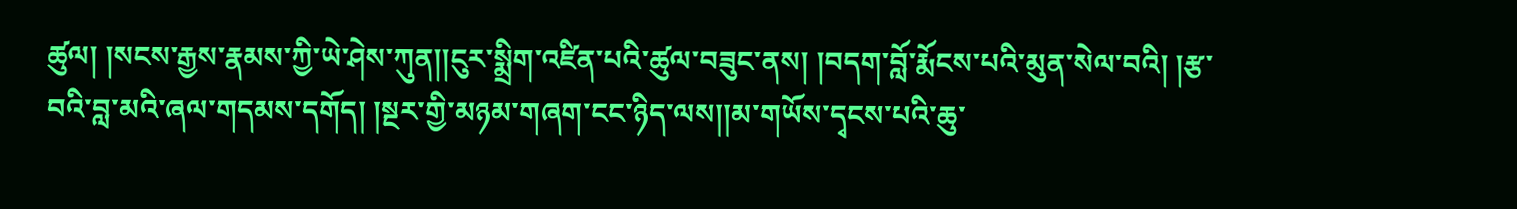ཚུལ། །སངས་རྒྱས་རྣམས་ཀྱི་ཡེ་ཤེས་ཀུན།།ངུར་སྨྲིག་འཛིན་པའི་ཚུལ་བཟུང་ནས། །བདག་བློ་རྨོངས་པའི་མུན་སེལ་བའི། །རྩ་བའི་བླ་མའི་ཞལ་གདམས་དགོད། །སྔར་གྱི་མཉམ་གཞག་ངང་ཉིད་ལས།།མ་གཡོས་དྭངས་པའི་ཆུ་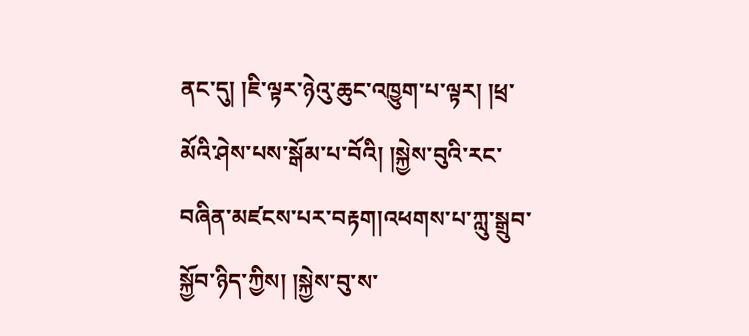ནང་དུ། །ཇི་ལྟར་ཉེའུ་ཆུང་འཁྱུག་པ་ལྟར། །ཕྲ་མོའི་ཤེས་པས་སྒོམ་པ་བོའི། །སྐྱེས་བུའི་རང་བཞིན་མཛངས་པར་བརྟག།འཕགས་པ་ཀླུ་སྒྲུབ་སྐྱོབ་ཉིད་ཀྱིས། །སྐྱེས་བུ་ས་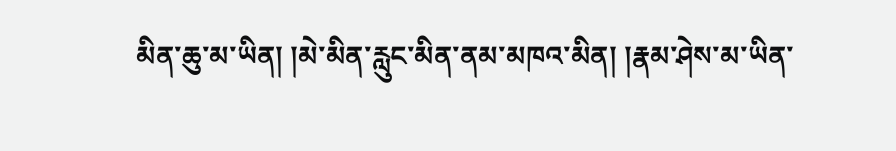མིན་ཆུ་མ་ཡིན། །མེ་མིན་རླུང་མིན་ནམ་མཁའ་མིན། །རྣམ་ཤེས་མ་ཡིན་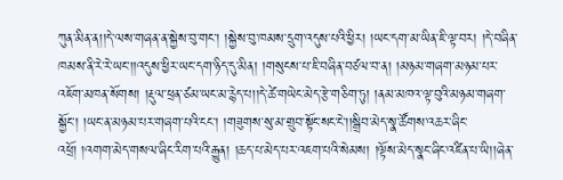ཀུན་མིན་ན།།དེ་ལས་གཞན་ན་སྐྱེས་བུ་གང་། །སྐྱེས་བུ་ཁམས་དྲུག་འདུས་པའི་ཕྱིར། །ཡང་དག་མ་ཡིན་ཇི་ལྟ་བར། །དེ་བཞིན་ཁམས་ནི་རེ་རེ་ཡང་།།འདུས་ཕྱིར་ཡང་དག་ཉིད་དུ་མིན། །གསུངས་པ་ཇི་བཞིན་བཙལ་བ་ན། །མཉམ་གཞག་མཉམ་པར་འཇོག་མཁན་སོགས། །རྡུལ་ཕྲན་ཙམ་ཡང་མ་རྙེད་པ།།དེ་ཚེ་གཡེང་མེད་རྩེ་གཅིག་ཏུ། །ནམ་མཁའ་ལྟ་བུའི་མཉམ་གཞག་སྐྱོང་། །ཡང་ན་མཉམ་པར་གཞག་པའི་ངང་། །གཟུགས་སུ་མ་གྲུབ་སྟོང་སང་ངེ་།།སྒྲིབ་མེད་སྣ་ཚོགས་འཆར་ཞིང་འཕྲོ། །འགག་མེད་གསལ་ཞིང་རིག་པའི་རྒྱུན། །ཆད་པ་མེད་པར་འཇག་པའི་སེམས། །ལྟོས་མེད་སྣང་ཞིང་འཛིན་པ་ཡི།།ཞེན་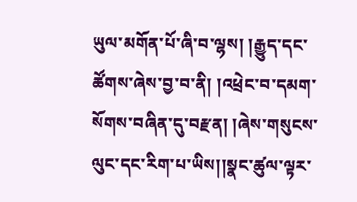ཡུལ་མགོན་པོ་ཞི་བ་ལྷས། །རྒྱུད་དང་ཚོགས་ཞེས་བྱ་བ་ནི། །འཕྲེང་བ་དམག་སོགས་བཞིན་དུ་བརྫན། །ཞེས་གསུངས་ལུང་དང་རིག་པ་ཡིས།།སྣང་ཚུལ་ལྟར་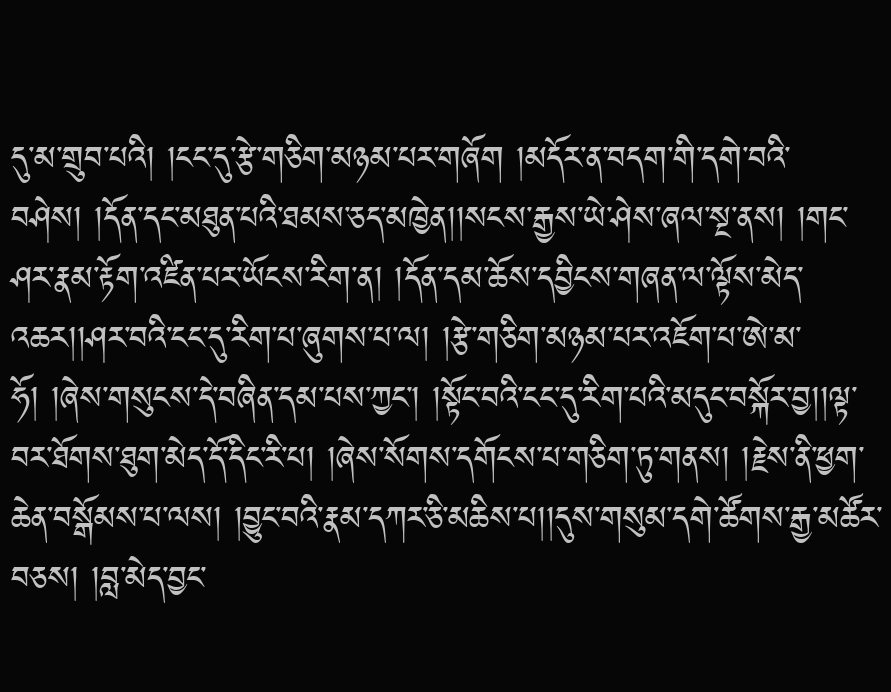དུ་མ་གྲུབ་པའི། །ངང་དུ་རྩེ་གཅིག་མཉམ་པར་གཞོག །མདོར་ན་བདག་གི་དགེ་བའི་བཤེས། །དོན་དང་མཐུན་པའི་ཐམས་ཅད་མཁྱེན།།སངས་རྒྱས་ཡེ་ཤེས་ཞལ་སྔ་ནས། །གང་ཤར་རྣམ་རྟོག་འཛིན་པར་ཡོངས་རིག་ན། །དོན་དམ་ཆོས་དབྱིངས་གཞན་ལ་ལྟོས་མེད་འཆར།།ཤར་བའི་ངང་དུ་རིག་པ་ཞུགས་པ་ལ། །རྩེ་གཅིག་མཉམ་པར་འཇོག་པ་ཨེ་མ་ཧོ། །ཞེས་གསུངས་དེ་བཞིན་དམ་པས་ཀྱང་། །སྟོང་བའི་ངང་དུ་རིག་པའི་མདུང་བསྐོར་བྱ།།ལྟ་བར་ཐོགས་ཐུག་མེད་དོ་དིང་རི་པ། །ཞེས་སོགས་དགོངས་པ་གཅིག་ཏུ་གནས། །རྗེས་ནི་ཕྱག་ཆེན་བསྒོམས་པ་ལས། །བྱུང་བའི་རྣམ་དཀར་ཅི་མཆིས་པ།།དུས་གསུམ་དགེ་ཚོགས་རྒྱ་མཚོར་བཅས། །བླ་མེད་བྱང་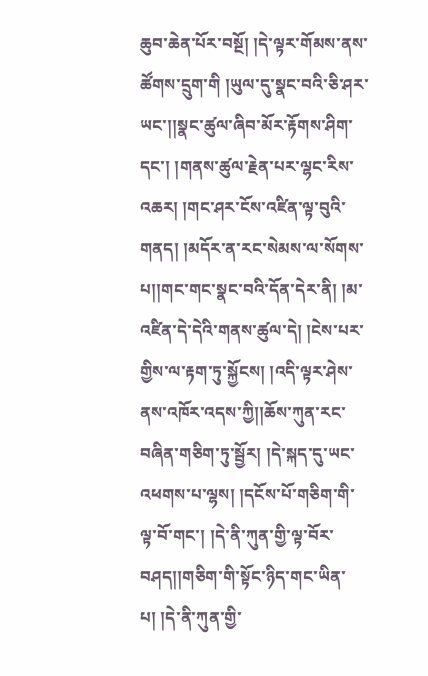ཆུབ་ཆེན་པོར་བསྔོ། །དེ་ལྟར་གོམས་ནས་ཚོགས་དྲུག་གི །ཡུལ་དུ་སྣང་བའི་ཅི་ཤར་ཡང་།།སྣང་ཚུལ་ཞིབ་མོར་རྟོགས་ཤིག་དང་། །གནས་ཚུལ་རྗེན་པར་ལྷང་རིས་འཆར། །གང་ཤར་ངོས་འཛིན་ལྟ་བུའི་གནད། །མདོར་ན་རང་སེམས་ལ་སོགས་པ།།གང་གང་སྣང་བའི་དོན་དེར་ནི། །མ་འཛིན་དེ་དེའི་གནས་ཚུལ་དེ། །ངེས་པར་གྱིས་ལ་རྟག་ཏུ་སྐྱོངས། །འདི་ལྟར་ཤེས་ནས་འཁོར་འདས་ཀྱི།།ཆོས་ཀུན་རང་བཞིན་གཅིག་ཏུ་སྦྱོར། །དེ་སྐད་དུ་ཡང་འཕགས་པ་ལྷས། །དངོས་པོ་གཅིག་གི་ལྟ་བོ་གང་། །དེ་ནི་ཀུན་གྱི་ལྟ་བོར་བཤད།།གཅིག་གི་སྟོང་ཉིད་གང་ཡིན་པ། །དེ་ནི་ཀུན་གྱི་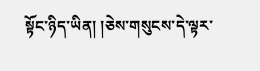སྟོང་ཉིད་ཡིན། །ཅེས་གསུངས་དེ་ལྟར་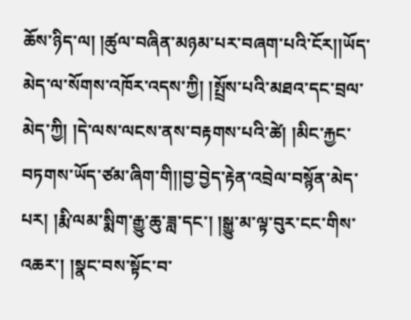ཆོས་ཉིད་ལ། །ཚུལ་བཞིན་མཉམ་པར་བཞག་པའི་ངོར།།ཡོད་མེད་ལ་སོགས་འཁོར་འདས་ཀྱི། །སྤྲོས་པའི་མཐའ་དང་བྲལ་མེད་ཀྱི། །དེ་ལས་ལངས་ནས་བརྟགས་པའི་ཚེ། །མིང་རྐྱང་བཏགས་ཡོད་ཙམ་ཞིག་གི།།བྱ་བྱེད་རྟེན་འབྲེལ་བསྙོན་མེད་པར། །རྨི་ལམ་སྨིག་རྒྱུ་ཆུ་ཟླ་དང་། །སྒྱུ་མ་ལྟ་བུར་ངང་གིས་འཆར་། །སྣང་བས་སྟོང་བ་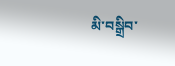མི་བསྒྲིབ་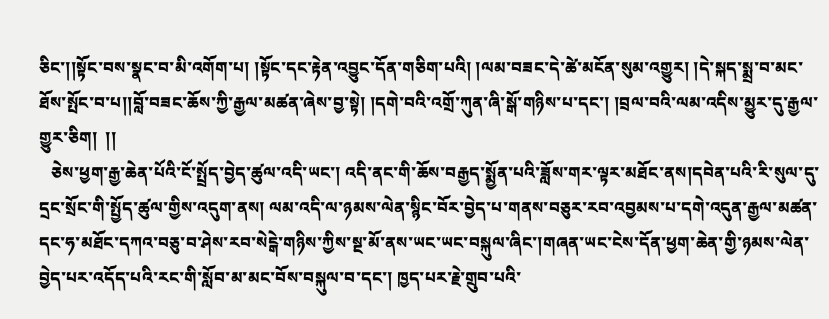ཅིང་།།སྟོང་བས་སྣང་བ་མི་འགོག་པ། །སྟོང་དང་རྟེན་འབྱུང་དོན་གཅིག་པའི། །ལམ་བཟང་དེ་ཚེ་མངོན་སུམ་འགྱུར། །དེ་སྐད་སྨྲ་བ་མང་ཐོས་སྤོང་བ་པ།།བློ་བཟང་ཆོས་ཀྱི་རྒྱལ་མཚན་ཞེས་བྱ་སྟེ། །དགེ་བའི་འགྲོ་ཀུན་ཞི་སྒོ་གཉིས་པ་དང་། །བྲལ་བའི་ལམ་འདིས་མྱུར་དུ་རྒྱལ་གྱུར་ཅིག།  །།
   ཅེས་ཕྱག་རྒྱ་ཆེན་པོའི་ངོ་སྤྲོད་བྱེད་ཚུལ་འདི་ཡང་། འདི་ནང་གི་ཆོས་བརྒྱད་སྨྱོན་པའི་ཟློས་གར་ལྟར་མཐོང་ནས།དབེན་པའི་རི་སུལ་དུ་དྲང་སྲོང་གི་སྤྱོད་ཚུལ་གྱིས་འདུག་ནས། ལམ་འདི་ལ་ཉམས་ལེན་སྙིང་བོར་བྱེད་པ་གནས་བཅུར་རབ་འབྱམས་པ་དགེ་འདུན་རྒྱལ་མཚན་དང་ཧ་མཐོང་དཀའ་བཅུ་བ་ཤེས་རབ་སེངྒེ་གཉིས་ཀྱིས་སྔ་མོ་ནས་ཡང་ཡང་བསྐུལ་ཞིང་།གཞན་ཡང་ངེས་དོན་ཕྱག་ཆེན་གྱི་ཉམས་ལེན་བྱེད་པར་འདོད་པའི་རང་གི་སློབ་མ་མང་བོས་བསྐུལ་བ་དང་། ཁྱད་པར་རྗེ་གྲུབ་པའི་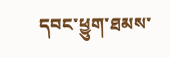དབང་ཕྱུག་ཐམས་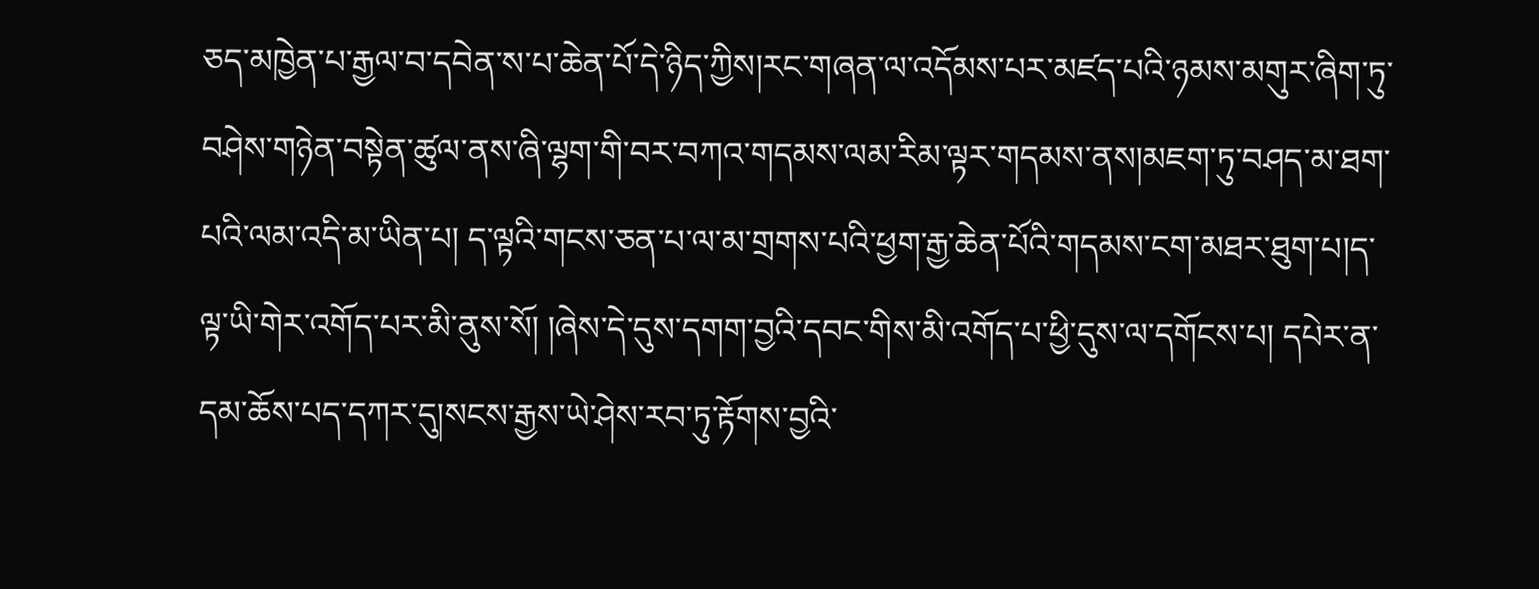ཅད་མཁྱེན་པ་རྒྱལ་བ་དབེན་ས་པ་ཆེན་པོ་དེ་ཉིད་ཀྱིས།རང་གཞན་ལ་འདོམས་པར་མཛད་པའི་ཉམས་མགུར་ཞིག་ཏུ་བཤེས་གཉེན་བསྟེན་ཚུལ་ནས་ཞི་ལྷག་གི་བར་བཀའ་གདམས་ལམ་རིམ་ལྟར་གདམས་ནས།མཇག་ཏུ་བཤད་མ་ཐག་པའི་ལམ་འདི་མ་ཡིན་པ། ད་ལྟའི་གངས་ཅན་པ་ལ་མ་གྲགས་པའི་ཕྱག་རྒྱ་ཆེན་པོའི་གདམས་ངག་མཐར་ཐུག་པ།ད་ལྟ་ཡི་གེར་འགོད་པར་མི་ནུས་སོ། །ཞེས་དེ་དུས་དགག་བྱའི་དབང་གིས་མི་འགོད་པ་ཕྱི་དུས་ལ་དགོངས་པ། དཔེར་ན་དམ་ཆོས་པད་དཀར་དུ།སངས་རྒྱས་ཡེ་ཤེས་རབ་ཏུ་རྟོགས་བྱའི་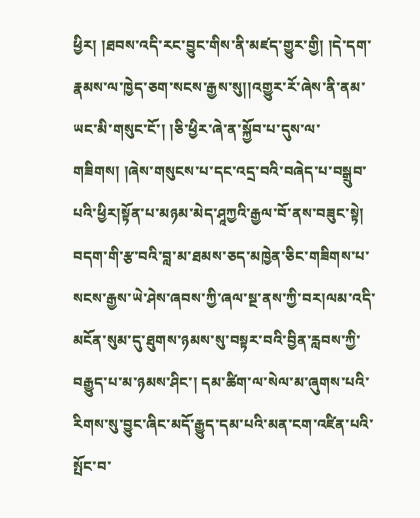ཕྱིར། །ཐབས་འདི་རང་བྱུང་གིས་ནི་མཛད་གྱུར་གྱི། །དེ་དག་རྣམས་ལ་ཁྱེད་ཅག་སངས་རྒྱས་སུ།།འགྱུར་རོ་ཞེས་ནི་ནམ་ཡང་མི་གསུང་ངོ་། །ཅི་ཕྱིར་ཞེ་ན་སྐྱོབ་པ་དུས་ལ་གཟིགས། །ཞེས་གསུངས་པ་དང་འདྲ་བའི་བཞེད་པ་བསྒྲུབ་པའི་ཕྱིར།སྟོན་པ་མཉམ་མེད་ཤཱཀྱའི་རྒྱལ་བོ་ནས་བཟུང་སྟེ། བདག་གི་རྩ་བའི་བླ་མ་ཐམས་ཅད་མཁྱེན་ཅིང་གཟིགས་པ་སངས་རྒྱས་ཡེ་ཤེས་ཞབས་ཀྱི་ཞལ་སྔ་ནས་ཀྱི་བར།ལམ་འདི་མངོན་སུམ་དུ་ཐུགས་ཉམས་སུ་བསྟར་བའི་བྱིན་རླབས་ཀྱི་བརྒྱུད་པ་མ་ཉམས་ཤིང་། དམ་ཚིག་ལ་སེལ་མ་ཞུགས་པའི་རིགས་སུ་བྱུང་ཞིང་མདོ་རྒྱུད་དམ་པའི་མན་ངག་འཛིན་པའི་སྤོང་བ་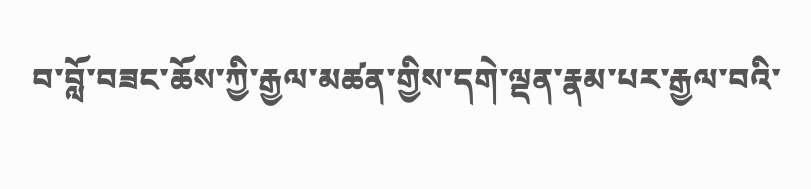བ་བློ་བཟང་ཆོས་ཀྱི་རྒྱལ་མཚན་གྱིས་དགེ་ལྡན་རྣམ་པར་རྒྱལ་བའི་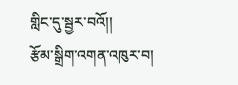གླིང་དུ་སྦྱར་བའོ།།
རྩོམ་སྒྲིག་འགན་འཁུར་བ།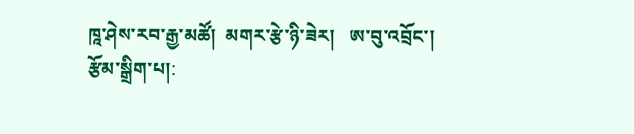ཁཱ་ཤེས་རབ་རྒྱ་མཚོ།  མགར་རྩེ་ཉི་ཟེར།   ཨ་བུ་འབྲོང་།
རྩོམ་སྒྲིག་པ།: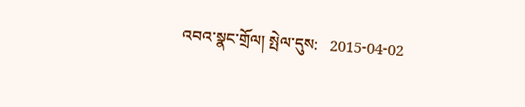འབའ་སྣང་གྲོལ། སྤེལ་དུས:   2015-04-02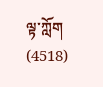ལྟ་ཀློག (4518)